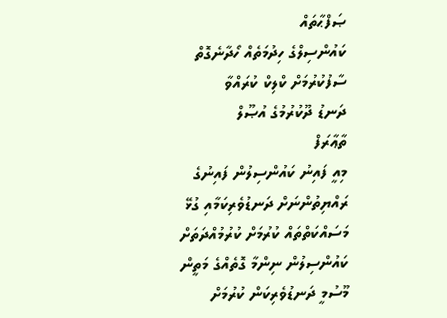ޞަފްޙާތައް
ކައުންސިލްގެ ހިދުމަތެއް ހޯދާނެގޮތް ސާފުކުރުމަށް ކްލިކް ކުރައްވާ
ދަނޑު ދޫކުރުމުގެ އުޞޫލް
ތާޢާރަފް
މިއީ ފައިނު ކައުންސިލުން ފައިނުގެ ރައްޔިތުންނަށް ދަނޑުވެރިކަމާއި ގުޅޭ މަސައްކަތްތައް ކުރުމަށް ކުރުމުއްދަތަށް ކައުންސިލުން ނިންމާ ގޮތެއްގެ މަތީން މޫސުމީ ދަނޑުވެރިކަން ކުރުމަށް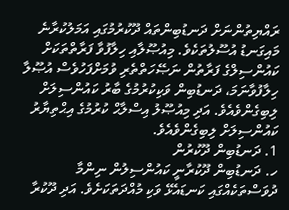ރައްޔިތުންނަށް ދަނޑުބިންތައް ދޫކުރުމުގައި އަމަލުކުރާނެ މައިގަނޑު އުސޫލުތަކެވެ. މިއުޞޫލާއި ހިލާފުވާ ފަރާތްތަކަށް ކައުންސިލްގެ ފަރާތުން ނަޞޭހަތްތެރި ވުމަށްފަހުވެސް އުޞޫލާ ހިލާފުވާނަމަ، ދަނޑުބިން ވަކިކުރުމުގެ ބާރު ކައުންސިލަށް ލިބިގެންވެއެވެ. އަދި މިއުޞޫލު އިސްލާޙް ކުރުމުގެ އިޙްތިޔާރު ކައުންސިލަށް ލިބިގެންވެއެވެ.
1. ދަނޑުބިން ދޫކުރުން
ހ. ދަނޑުބިން ދޫކުރާނީ ކައުންސިލުން ނިންމާ ދުވަސްތަކެއްގައި ކަނޑައެޅޭ ވަކި މުއްދަތަކަށެވެ. އަދި ދޫކުރާ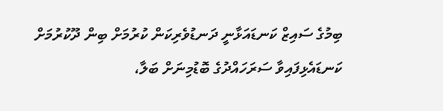ބިމުގެ ސައިޒް ކަނޑައަޅާނީ ދަނޑުވެރިކަން ކުރުމަށް ބިން ދޫކުރުމަށް ކަނޑައެޅިފައިވާ ސަރަހައްދުގެ ބޮޑުމިނަށް ބަލާ،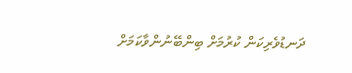ދަނޑުވެރިކަން ކުރުމަށް ބިންބޭނުންވާކަމަށް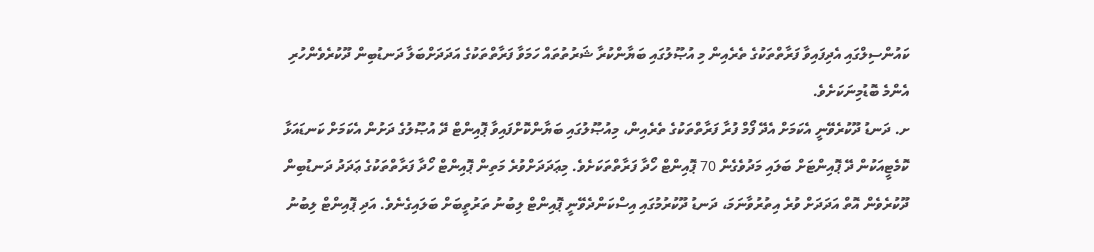ކައުންސިލްގައި އެދިފައިވާ ފަރާތްތަކުގެ ތެރެއިން މި އުޞޫލުގައި ބަޔާންކުރާ ޝަރުތުތައް ހަމަވާ ފަރާތްތަކުގެ އަދަދަށްބަލާ ދަނޑުބިން ދޫކުރެވެންހުރި އެންމެ ބޮޑުމިނަކަށެވެ.
ށ. ދަނޑު ދޫކުރެވޭނީ އެކަމަށް އެދޭ ފޯމް ފުރާ ފަރާތްތަކުގެ ތެރެއިން، މިއުޞޫލުގައި ބަޔާންކޮށްފައިވާ ޕޮއިންޓް ދޭ އުޞޫލުގެ ދަށުން އެކަމަށް ކަނޑައަޅާ ކޮމެޓީއަކުން ދޭ ޕޮއިންޓަށް ބަލައި މަދުވެގެން 70 ޕޮއިންޓް ހޯދާ ފަރާތްތަކަށެވެ. މިޢަދަދަށްވުރެ މަތިން ޕޮއިންޓް ހޯދާ ފަރާތްތަކުގެ ޢަދަދު ދަނޑުބިން ދޫކުރެވެން އޮތް އަދަދަށް ވުރެ އިތުރުވާނަމަ، ދަނޑު ދޫކުރުމުގައި އިސްކަންދެވޭނީ ޕޮއިންޓް ލިބުނު ތަރުތީބަށް ބަލައިގެނެވެ. އަދި ޕޮއިންޓް ލިބުނު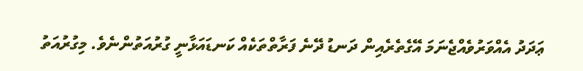ޢަދަދު އެއްވަރުވެއްޖެނަމަ އޭގެތެރެއިން ދަނޑު ދޭނެ ފަރާތްތަކެއް ކަނޑައަޅާނީ ގުރުއަތުންނެވެ. މިގުރުއަތު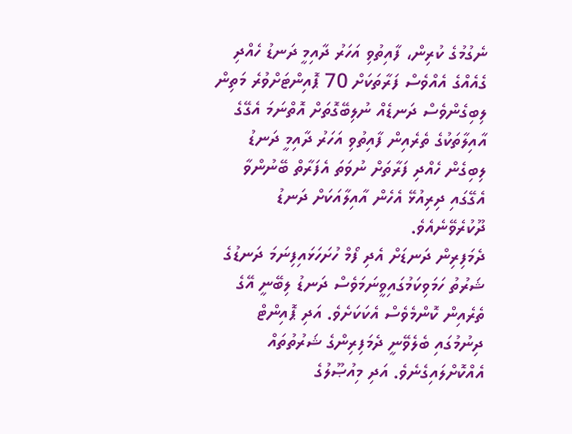ނެގުމުގެ ކުރިން، ފާއިތުވި އަހަރު ދާއިމީ ދަނޑު ހެއްދި ގެއެއްގެ އެއްވެސް ފަރާތަކަށް 70 ޕޮއިންޓަށްވުރެ މަތިން ލިބިގެންވެސް ދަނޑެއް ނުލިބޭގޮތަށް އޮތްނަމަ އެގޭގެ އާއިލާތަކުގެ ތެރެއިން ފާއިތުވި އަހަރު ދާއިމީ ދަނޑު ލިބިގެން ހެއްދި ފަރާތަށް ނުވަތަ އެފަރާތް ބޭނުންވާ އެގޭގައި ދިރިއުޅޭ އެހެން އާއިލާއަކަށް ދަނޑު ދޫކުރެވޭނެއެވެ.
ދެމަފިރިން ދަނޑަށް އެދި ފޯމް ހުށަހަޅައިފިނަމަ ދަނޑުގެ ޝަރުތު ހަމަވިކަމުގައިވީނަމަވެސް ދަނޑު ލިބޭނީ އޭގެ ތެރެއިން ކޮންމެވެސް އެކަކަށެވެ. އަދި ޕޮއިންޓް ދިނުމުގައި ބެލެވޭނީ ދެމަފިރިންގެ ޝަރުތުތައް އެއްކޮށްލައިގެނެވެ. އަދި މިއުޞޫލުގެ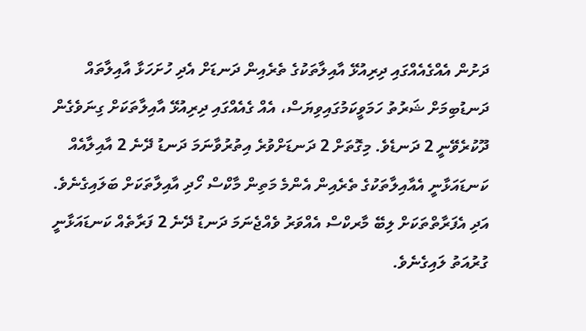ދަށުން އެއްގެއެއްގައި ދިރިއުޅޭ އާއިލާތަކުގެ ތެރެއިން ދަނޑަށް އެދި ހުށަހަޅާ އާއިލާތައް ދަނޑުބިމަށް ޝަރުތު ހަމަވީކަމުގައިވިޔަސް، އެއް ގެއެއްގައި ދިރިއުޅޭ އާއިލާތަކަށް ގިނަވެގެން ދޫކުރެވޭނީ 2 ދަނޑެވެ. މިގޮތަށް 2 ދަނޑަށްވުރެ އިތުރުވާނަމަ ދަނޑު ދޭނެ 2 އާއިލާއެއް ކަނޑައަޅާނީ އެއާއިލާތަކުގެ ތެރެއިން އެންމެ މަތިން މާކްސް ހޯދި އާއިލާތަކަށް ބަލައިގެނެވެ. އަދި އެފަރާތްތަކަށް ލިބޭ މާރކްސް އެއްވަރު ވެއްޖެނަމަ ދަނޑު ދޭނެ 2 ފަރާތެއް ކަނޑައަޅާނީ ގުރުއަތު ލައިގެނެވެ.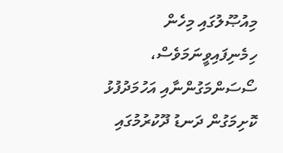މިއުޞޫލުގައި މިހެން ހިމެނިފައިވީނަމަވެސް، ސޯސަންމަގުންނާއި އަހުމަދުފުޅު ކޮށިމަގުން ދަނޑު ދޫކުރުމުގައި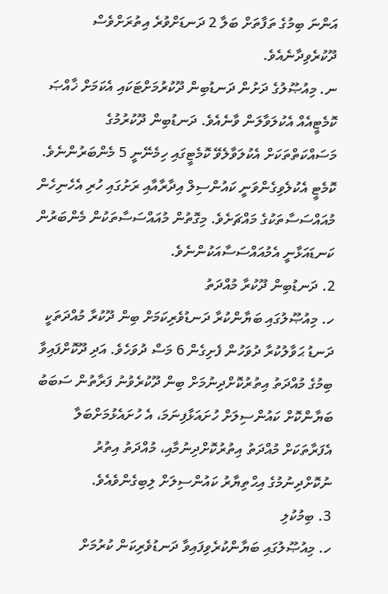އަންނަ ބިމުގެ ތަފާތަށް ބަލާ 2 ދަނޑަށްވުރެ އިތުރަށްވެސް ދޫކުރެވިދާނެއެވެ.
ނ. މިއުޞޫލުގެ ދަށުން ދަނޑުބިން ދޫކުރުމަށްޓަކައި އެކަމަށް ޚާއްޞަ ކޮމެޓީއެއް އެކުލަވާލަން ވާނެއެވެ. ދަނޑުބިން ދޫކުރުމުގެ މަސައްކަތްތަކަށް އެކުލަވާލެވޭ ކޮމެޓީގައި ހިމެނޭނީ 5 މެންބަރުންނެވެ. ކޮމެޓީ އެކުލެވިގެންވަނީ ކައުންސިލް އިދާރާއާއި ރަށުގައި ހުރި އެހެނިހެން މުއައްސަސާތަކުގެ މައްޗަށެވެ. މިގޮތުން މުއައްސަސާތަކުން މެންބަރުން ކަނޑައަޅާނީ އެމުއައްސަސާއަކުންނެވެ.
2. ދަނޑުބިން ދޫކުރާ މުއްދަތު
ހ. މިއުޞޫލުގައި ބަޔާންކުރާ ދަނޑުވެރިކަމަށް ބިން ދޫކުރާ މުއްދަތަކީ ދަނޑު ޙަވާލުކުރާ ދުވަހުން ފެށިގެން 6 މަސް ދުވަހެވެ. އަދި ދޫކޮށްފައިވާ ބިމުގެ މުއްދަތު އިތުރުކޮށްދިނުމަށް ބިން ދޫކުރެވުނު ފަރާތުން ސަބަބު ބަޔާންކޮށް ކައުންސިލަށް ހުށައަޅާފިނަމަ، އެ ހުށައެޅުމަށްބަލާ އެފަރާތަކަށް މުއްދަތު އިތުރުކޮށްދިނުމާއި، މުއްދަތު އިތުރު ނުކޮށްދިނުމުގެ އިޙްތިޔާރު ކައުންސިލަށް ލިބިގެންވެއެވެ.
3. ބިމުކުލި
ހ. މިއުޞޫލުގައި ބަޔާންކުރެވިފައިވާ ދަނޑުވެރިކަން ކުރުމަށް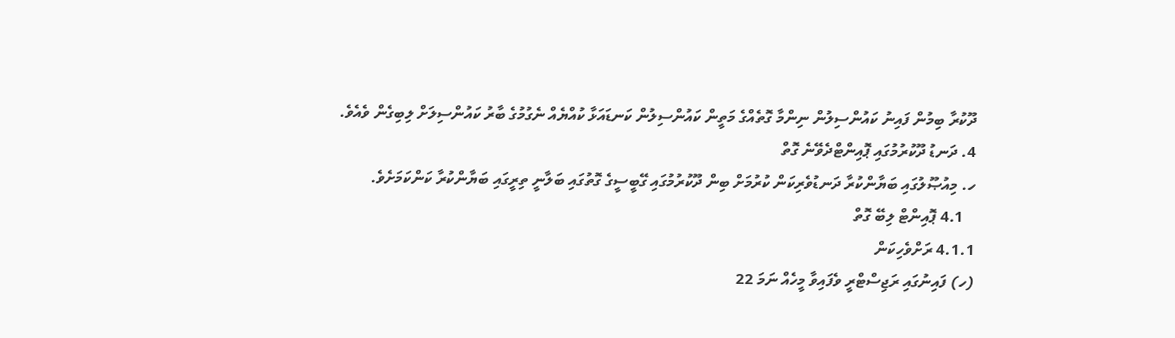ދޫކުރާ ބިމުން ފައިނު ކައުންސިލުން ނިންމާ ގޮތެއްގެ މަތީން ކައުންސިލުން ކަނޑައަޅާ ކުއްޔެއް ނެގުމުގެ ބާރު ކައުންސިލަށް ލިބިގެން ވެއެވެ.
4. ދަނޑު ދޫކުރުމުގައި ޕޮއިންޓްދެވޭނެ ގޮތް
ހ. މިއުޞޫލުގައި ބަޔާންކުރާ ދަނޑުވެރިކަން ކުރުމަށް ބިން ދޫކުރުމުގައި ގޭބީސީގެ ގޮތުގައި ބަލާނީ ތިރީގައި ބަޔާންކުރާ ކަންކަމަށެވެ.
   4.1 ޕޮއިންޓް ލިބޭ ގޮތް
4.1.1 ރަށްވެހިކަން
(ހ) ފައިނުގައި ރަޖިސްޓްރީ ވެފައިވާ މީހެއް ނަމަ 22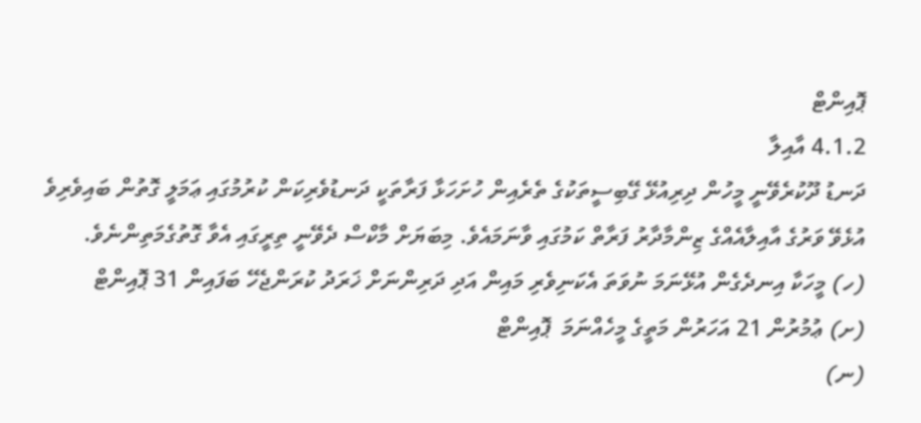ޕޮއިންޓް
4.1.2 އާއިލާ
ދަނޑު ދޫކުރެވޭނީ މީހުން ދިރިއުޅޭ ގޭބިސީތަކުގެ ތެރެއިން ހުށަހަޅާ ފަރާތަކީ ދަނޑުވެރިކަން ކުރުމުގައި ޢަމަލީ ގޮތުން ބައިވެރިވެ އުޅެވޭ ވަރުގެ އާއިލާއެއްގެ ޒިންމާދާރު ފަރާތް ކަމުގައި ވާނަމައެވެ. މިބަޔަށް މާކްސް ދެވޭނީ ތިރީގައި އެވާ ގޮތުގެމަތިންނެވެ.
(ހ) މީހަކާ އިނދެގެން އުޅޭނަމަ ނުވަތަ އެކަނިވެރި މައިން އަދި ދަރިންނަށް ޚަރަދު ކުރަންޖެހޭ ބަފައިން 31 ޕޮއިންޓް
(ށ) ޢުމުރުން 21 އަހަރުން މަތީގެ މީހެއްނަމަ  ޕޮއިންޓް
(ނ)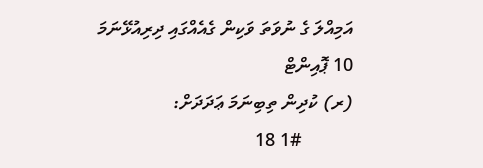އަމިއްލަ ގެ ނުވަތަ ވަކިން ގެއެއްގައި ދިރިއުޅޭނަމަ  10 ޕޮއިންޓް
(ރ) ކުދިން ތިބިނަމަ ޢަދަދަށް:
           1# 18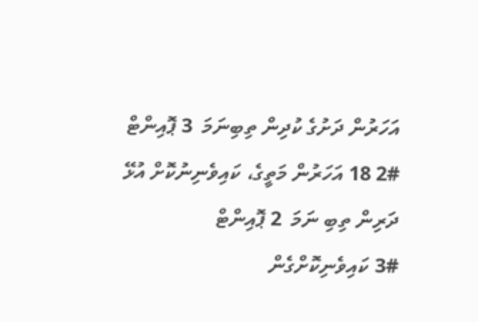އަހަރުން ދަށުގެ ކުދިން ތިބިނަމަ  3 ޕޮއިންޓް
2# 18 އަހަރުން މަތީގެ، ކައިވެނިނުކޮށް އުޅޭ ދަރިން ތިބި ނަމަ  2 ޕޮއިންޓް
3# ކައިވެނިކޮށްގެން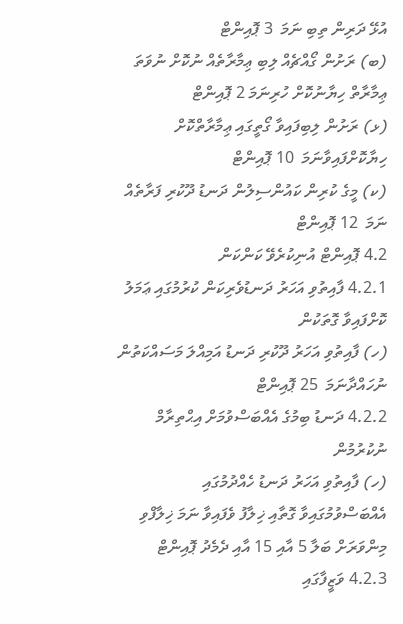އުޅޭ ދަރިން ތިބި ނަމަ  3 ޕޮއިންޓް
(ބ) ރަށުން ގޯއްޗެއް ލިބި ޢިމާރާތެއް ނުކޮށް ނުވަތަ ޢިމާރާތް ހިޔާނުކޮށް ހުރިނަމަ 2 ޕޮއިންޓް
(ޅ) ރަށުން ލިބިފައިވާ ގޯތީގައި ޢިމާރާތްކޮށް ހިޔާކޮށްފައިވާނަމަ  10 ޕޮއިންޓް
(ކ) މީގެ ކުރިން ކައުންސިލުން ދަނޑު ދޫކުރި ފަރާތެއް ނަމަ  12 ޕޮއިންޓް
4.2 ޕޮއިންޓް އުނިކުރެވޭ ކަންކަން
4.2.1 ފާއިތުވި އަހަރު ދަނޑުވެރިކަން ކުރުމުގައި ޢަމަލު ކޮށްފައިވާ ގޮތަކުން
(ހ) ފާއިތުވި އަހަރު ދޫކުރި ދަނޑު އަމިއްލަ މަސައްކަތުން ނުހައްދާނަމަ  25 ޕޮއިންޓް
4.2.2 ދަނޑު ބިމުގެ އެއްބަސްވުމަށް އިޙްތިރާމް ނުކުރުމުން
(ހ) ފާއިތުވި އަހަރު ދަނޑު ހެއްދުމުގައި އެއްބަސްވުމުގައިވާ ގޮތާއި ޚިލާފު ވެފައިވާ ނަމަ ޚިލާފްވި މިންވަރަށް ބަލާ 5 އާއި 15 އާއި ދެމެދު ޕޮއިންޓް
4.2.3 ވަޒީފާގައި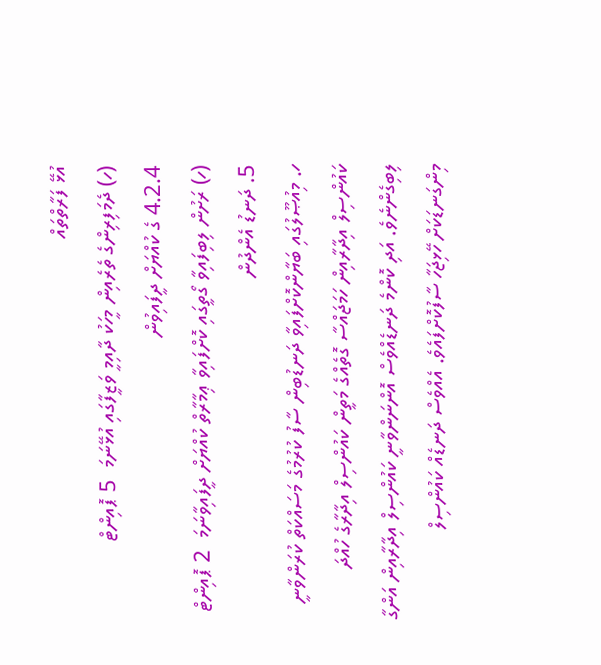އުޅޭ ފަރާތްތައް
(ހ) ދެމަފިރިންގެ ތެރެއިން މީހަކު ދާއިމީ ވަޒީފާގައި އުޅޭނަމަ  5 ޕޮއިންޓް
4.2.4 ގެ ކުއްޔަށް ދީފައިވުން
(ހ) ރަށުން ލިބިފައިވާ ގޯތީގައި ކޮށްފައިވާ ޢިމާރާތް ކުއްޔަށް ދީފައިވާނަމަ  2 ޕޮއިންޓް
5. ދަނޑު އެންދުން
ހ. މިއުޞޫލުގައި ބަޔާންކޮށްފައިވާ ދަނޑުބިން ސާފު ކުރުމުގެ މަސައްކަތް ކުރަންވާނީ ކައުންސިލް އިދާރާއިން ހަމަޖައްސާ ގޮތެއްގެ މަތީން ކައުންސިލް އިދާރާގެ ހުއްދަ ލިބިގެންނެވެ. އަދި ކޮންމެ ދަނޑެއްވެސް އޮންނަންވާނީ ކައުންސިލް އިދާރާއިން އަންގާ މިންގަނޑަކަށް ހޭޅިޖަހާ ސާފުކޮށްފައެވެ. އެއްވެސް ދަނޑެއް ކައުންސިލް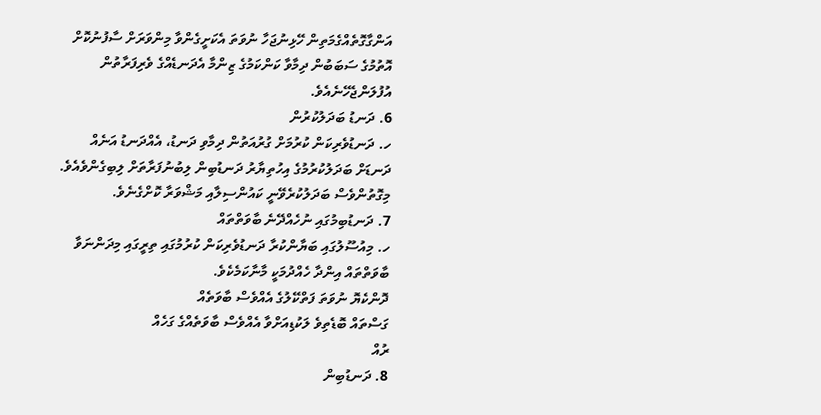އަންގާގޮތެއްގެމަތިން ހޭޅިނުޖަހާ ނުވަތަ އެކަށީގެންވާ މިންވަރަށް ސާފުނުކޮށް އޮތުމުގެ ސަބަބުން ދިމާވާ ކަންކަމުގެ ޒިންމާ އެދަނޑެއްގެ ވެރިފަރާތުން އުފުލަންޖެހޭނެއެވެ.
6. ދަނޑު ބަދަލުކުރުން
ހ. ދަނޑުވެރިކަން ކުރުމަށް ގުރުއަތުން ދިމާވި ދަނޑު، އެއްދަނޑު އަނެއް ދަނޑަށް ބަދަލުކުރުމުގެ އިހުތިޔާރު ދަނޑުބިން ލިބުނުފަރާތަށް ލިބިގެންވެއެވެ. މިގޮތުންވެސް ބަދަލުކުރެވޭނީ ކައުންސިލާއި މަޝްވަރާ ކޮށްގެނެވެ.
7. ދަނޑުބިމުގައި ނުހެއްދޭނެ ބާވަތްތައް
ހ. މިއުސޫލުގައި ބަޔާންކުރާ ދަނޑުވެރިކަން ކުރުމުގައި ތިރީގައި މިދަންނަވާ ބާވަތްތައް އިންދާ ހެއްދުމަކީ މާނާކަމެކެވެ.
ދޮންކެޔޮ ނުވަތަ ފަތްކޭލުގެ އެއްވެސް ބާވަތެއް
ގަސްތައް ބޮޑެތިވެ ލަކުޑިއަށްވާ އެއްވެސް ބާވަތެއްގެ ގަހެއް
ރުއް
8. ދަނޑުބިން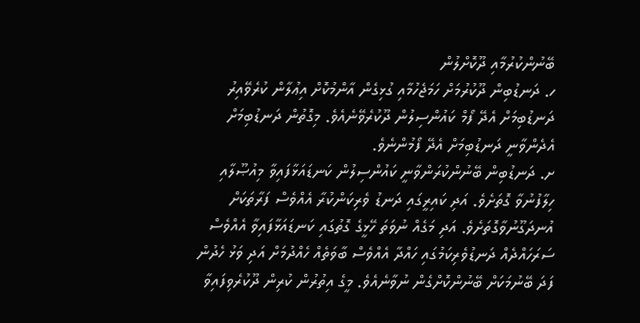ބޭނުންކުރުމާއި ދޫކޮށްލުން
ހ. ދަނޑުބިން ދޫކުރުމަށް ހަމަޖެހުމާއި ގުޅިގެން އާންމުކޮށް އިޢުލާން ކުރެވޭއިރު ދަނޑުބިމަށް އެދޭ ފޯމް ކައުންސިލުން ދޫކުރެވޭނެއެވެ. މިގޮތުން ދަނޑުބިމަށް އެދެންވާނީ ދަނޑުބިމަށް އެދޭ ފޯމުންނެވެ.
ށ. ދަނޑުބިން ބޭނުންކުރަންވާނީ ކައުންސިލުން ކަނޑައަޅާފައިވާ މިއުޞޫލާއި ހިލާފުނުވާ ގޮތަށެވެ. އަދި ކައިރީގައި ދަނޑު ވެރިކަންކުރާ އެއްވެސް ފަރާތަކަށް އުނދަގޫނުވާގޮތަށެވެ. އަދި މަގެއް ނުވަތަ ހޭޅީގެ ގޮތުގައި ކަނޑައަޅާފައިވާ އެއްވެސް ސަރަހައްދެއް ދަނޑުވެރިކަމުގައި ހައްދާ އެއްވެސް ބާވަތެއް ހެއްދުމަށް އަދި ވަޅު ހެދުން ފަދަ ބޭނުމަކަށް ބޭނުންކޮށްގެން ނުވާނެއެވެ. މީގެ އިތުރުން ކުރިން ދޫކުރެވިފައިވާ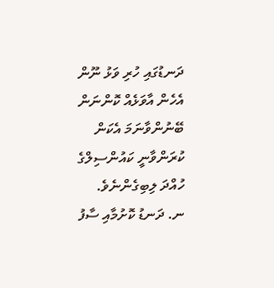ދަނޑުގައި ހުރި ވަޅު ނޫން އެހެން އާވަޅެއް ކޮންނަން ބޭނުންވާނަމަ އެކަން ކުރަންވާނީ ކައުންސިލްގެ ހުއްދަ ލިބިގެންނެވެ.
ނ. ދަނޑު ކޮށުމާއި ސާފު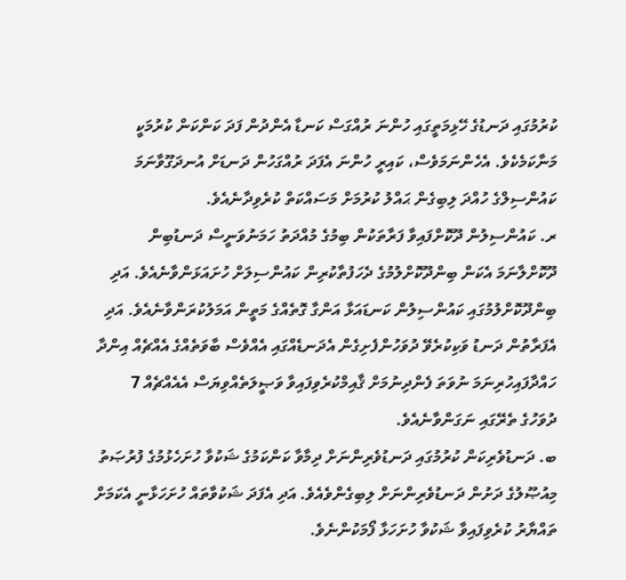ކުރުމުގައި ދަނޑުގެ ހޭޅިމަތީގައި ހުންނަ ރުއްގަސް ކަނޑާ އެންދުން ފަދަ ކަންކަން ކުރުމަކީ މަނާކަމެކެވެ. އެހެންނަމަވެސް، ކައިރީ ހުންނަ އެފަދަ ރުއްގަހުން ދަނޑަށް އުނދަގޫވާނަމަ ކައުންސިލްގެ ހުއްދަ ލިބިގެން ޙައްލު ކުރުމަށް މަސައްކަތް ކުރެވިދާނެއެވެ.
ރ. ކައުންސިލުން ދޫކޮށްފައިވާ ފަރާތަކުން ބިމުގެ މުއްދަތު ހަމަނުވަނީސް ދަނޑުބިން ދޫކޮށްލާނަމަ އެކަން ބިންދޫކޮށްލުމުގެ ދެހަފުތާކުރިން ކައުންސިލަށް ހުށައަޅަންވާނެއެވެ. އަދި ބިންދޫކޮށްލުމުގައި ކައުންސިލުން ކަނޑައަޅާ އަންގާ ގޮތެއްގެ މަތީން އަމަލުކުރަންވާނެއެވެ. އަދި އެފަރާތުން ދަނޑު ވަކިކުރެވޭ ދުވަހުންފެށިގެން އެދަނޑެއްގައި އެއްވެސް ބާވަތެއްގެ އެއްޗެއް އިންދާ ހައްދާފައިހުރިނަމަ ނުވަތަ ފެންދިނުމަށް ޤާއިމްކުރެވިފައިވާ ވަޞީލަތެއްވިޔަސް އެއެއްޗެއް 7 ދުވަހުގެ ތެރޭގައި ނަގަންވާނެއެވެ.
ބ. ދަނޑުވެރިކަން ކުރުމުގައި ދަނޑުވެރިންނަށް ދިމާވާ ކަންކަމުގެ ޝަކުވާ ހުށަހެޅުމުގެ ފުރުޞަތު މިއުޞޫލުގެ ދަށުން ދަނޑުވެރިންނަށް ލިބިގެންވެއެވެ. އަދި އެފަދަ ޝަކުވާތައް ހުށަހަޅާނީ އެކަމަށް ތައްޔާރު ކުރެވިފައިވާ ޝަކުވާ ހުށަހަޅާ ފޯމަކުންނެވެ.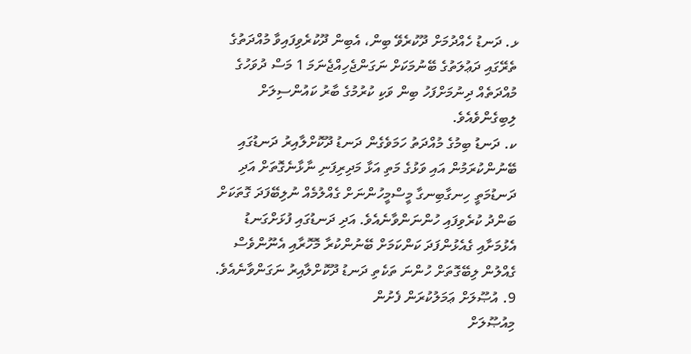ޅ. ދަނޑު ހެއްދުމަށް ދޫކުރެވޭ ބިން، އެބިން ދޫކުރެވިފައިވާ މުއްދަތުގެ ތެރޭގައި ދަޢުލަތުގެ ބޭނުމަކަށް ނަގަންޖެހިއްޖެނަމަ 1 މަސް ދުވަހުގެ މުއްދަތެއް ދިނުމަށްފަހު ބިން ވަކި ކުރުމުގެ ބާރު ކައުންސިލަށް ލިބިގެންވެއެވެ.
ކ. ދަނޑު ބިމުގެ މުއްދަތު ހަމަވެގެން ދަނޑު ދޫކޮށްލާއިރު ދަނޑުގައި ބޭނުންކުރަމުން އައި ވަޅުގެ މަތި އަޅާ މަދިރިފަނި ނާޅާނެގޮތަށް އަދި ދަނޑުމަތީ ހިނގާބިނގާ މީސްމީހުންނަށް ގެއްލުމެއް ނުލިބޭފަދަ ގޮތަކަށް ބަންދު ކުރެވިފައި ހުންނަންވާނެއެވެ. އަދި ދަނޑުގައި ފުޅަށްގަނޑު އެޅުމަށާއި ގެއެޅުންފަދަ ކަންކަމަށް ބޭނުންކުރާ މޮހޮރާއި އެނޫންވެސް ގެއްލުން ލިބޭގޮތަށް ހުންނަ ތަކެތި ދަނޑު ދޫކޮށްލާއިރު ނަގަންވާނެއެވެ.
9. އުޞޫލަށް ޢަމަލުކުރަން ފެށުން
މިއުޞޫލަށް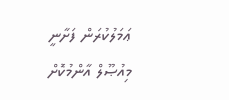ޢަމަލުކުރަން ފަށާނީ މިއުޞޫލް އާންމުކޮށް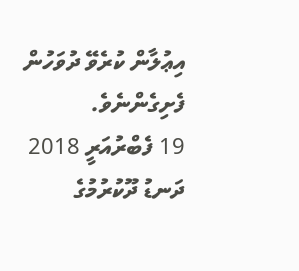އިޢުލާން ކުރެވޭ ދުވަހުން ފެށިގެންނެވެ.
19 ފެބްރުއަރީ 2018
ދަނޑު ދޫކުރުމުގެ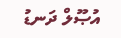އުޞޫލް ދަނޑު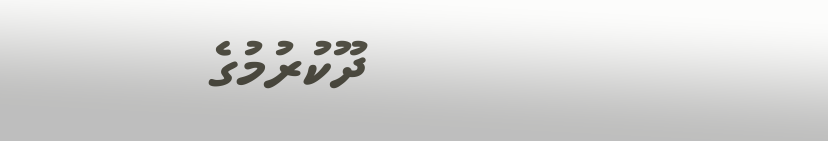ދޫކުރުމުގެ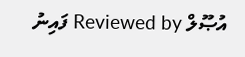އުޞޫލް Reviewed by ފައިނު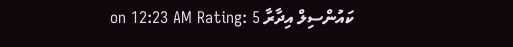ކައުންސިލް އިދާރާ on 12:23 AM Rating: 5